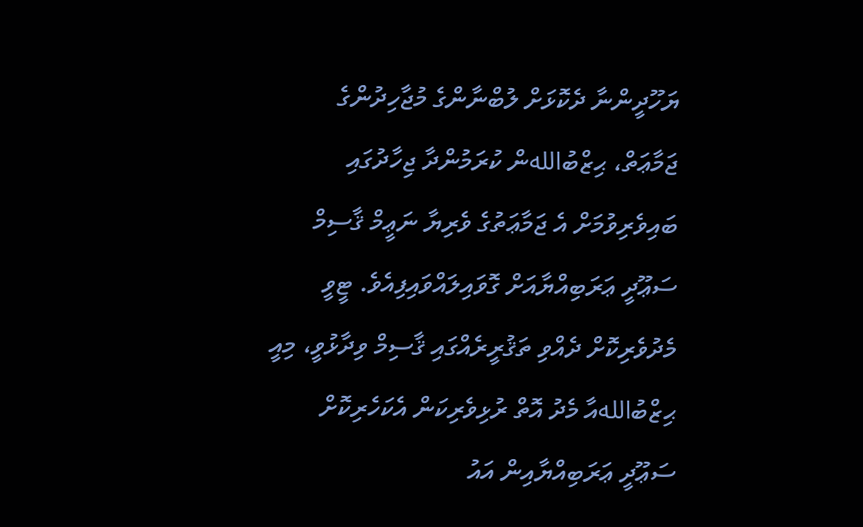ޔަހޫދީންނާ ދެކޮޅަށް ލުބްނާންގެ މުޖާހިދުންގެ ޖަމާޢަތް، ޙިޒްބުاللهން ކުރަމުންދާ ޖިހާދުގައި ބައިވެރިވުމަށް އެ ޖަމާޢަތުގެ ވެރިޔާ ނަޢީމް ޤާސިމް ސަޢޫދީ ޢަރަބިއްޔާއަށް ގޮވައިލައްވައިފިއެވެ. ޓީވީ މެދުވެރިކޮށް ދެއްވި ތަޤުރީރެއްގައި ޤާސިމް ވިދާޅުވީ، މިއީ ޙިޒްބުاللهއާ މެދު އޮތް ރުޅިވެރިކަން އެކަހެރިކޮށް ސަޢޫދީ ޢަރަބިއްޔާއިން އައު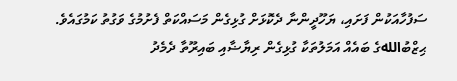ސަފުހާއަކުން ފަށައި، ޔަހޫދީންނާ ދެކޮޅަށް ގުޅިގެން މަސައްކަތް ފެށުމުގެ ވަގުތު ކަމުގައެވެ.
ޙިޒްބުاللهގެ ބައެއް އަމަލުތަކާ ގުޅިގެން ރިޔާޟާއި ބައިރޫތާ ދެމެދު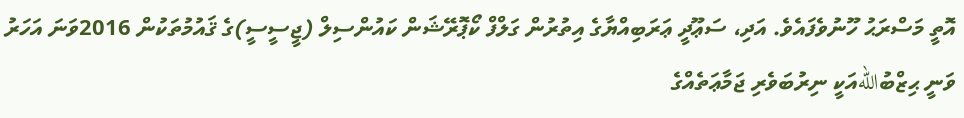އޮތީ މަސްރަޙު ހޫނުވެފައެވެ. އަދި، ސަޢޫދީ ޢަރަބިއްޔާގެ އިތުރުން ގަލްފް ކޯޕޮރޭޝަން ކައުންސިލް (ޖީސީސީ)ގެ ޤައުމުތަކުން 2016ވަނަ އަހަރު ވަނީ ޙިޒްބުاللهއަކީ ނިރުބަވެރި ޖަމާޢަތެއްގެ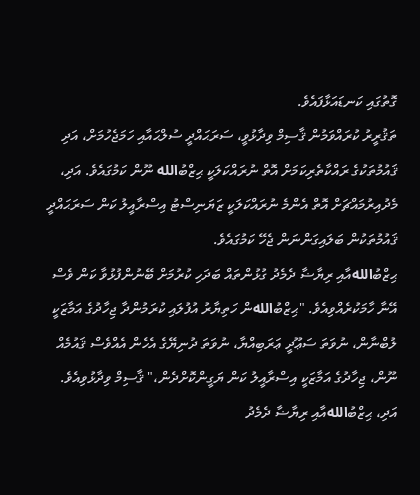ގޮތުގައި ކަނޑައަޅާފައެވެ.
ތަޤުރީރު ކުރައްވަމުން ޤާސިމް ވިދާޅުވީ، ސަރަޙައްދީ ސުލްޙައާއި ހަމަޖެހުމަށް، އަދި ޤައުމުތަކުގެ ރައްކާތެރިކަމަށް އޮތް ނުރައްކަލަކީ ޙިޒްބުالله ނޫން ކަމުގައެވެ. އަދި، މެދުއިރުމައްޗަށް އޮތް އެންމެ ނުރައްކަލަކީ ޒަޔަނިސްޓު އިސްރާއީލު ކަން ސަރަޙައްދީ ޤައުމުތަކުން ބަލައިގަންނަން ޖެހޭ ކަމުގައެވެ.
ޙިޒްބުاللهއާއި ރިޔާޟާ ދެމެދު ގުޅުންތައް ބަދަހި ކުރުމަށް ބޭނުންފުޅުވާ ކަން ވެސް އޭނާ ހާމަކުރެއްވިއެވެ. "ޙިޒްބުاللهން ހަތިޔާރު އުފުލައި ކުރަމުންދާ ޖިހާދުގެ އަމާޒަކީ ލުބްނާން، ނުވަތަ ސަޢޫދީ ޢަރަބިއްޔާ، ނުވަތަ ދުނިޔޭގެ އެހެން އެއްވެސް ޤައުމެއް ނޫން، ޖިހާދުގެ އަމާޒަކީ އިސްރާއީލު ކަން ޔަގީންކޮށްދެން،" ޤާސިމް ވިދާޅުވިއެވެ. އަދި، ޙިޒްބުاللهއާއި ރިޔާޟާ ދެމެދު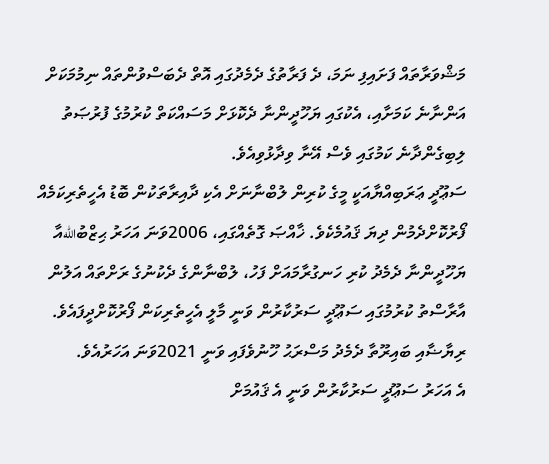މަޝްވަރާތައް ފަށައިފި ނަމަ، ދެ ފަރާތުގެ ދެމެދުގައި އޮތް ދެބަސްވުންތައް ނިމުމަކަށް އަންނާނެ ކަމަށާއި، އެކުގައި ޔަހޫދީންނާ ދެކޮޅަށް މަސައްކަތް ކުރުމުގެ ފުރުޞަތު ލިބިގެންދާނެ ކަމުގައި ވެސް އޭނާ ވިދާޅުވިއެވެ.
ސަޢޫދީ ޢަރަބިއްޔާއަކީ މީގެ ކުރިން ލުބްނާނަށް އެކި ދާއިރާތަކުން ބޮޑު އެހީތެރިކަމެއް ފޯރުކޮށްދެމުން ދިޔަ ޤައުމެކެވެ. ޚާއްޞަ ގޮތެއްގައި، 2006ވަނަ އަހަރު ޙިޒްބުاللهއާ ޔަހޫދީންނާ ދެމެދު ކުރި ހަނގުރާމައަށް ފަހު، ލުބްނާންގެ ދެކުނުގެ ރަށްތައް އަލުން އާރާސްތު ކުރުމުގައި ސަޢޫދީ ސަރުކާރުން ވަނީ މާލީ އެހީތެރިކަން ފޯރުކޮށްދީފައެވެ. ރިޔާޟާއި ބައިރޫތާ ދެމެދު މަސްރަޙު ހޫނުވެފައި ވަނީ 2021ވަނަ އަހަރުއެވެ.
އެ އަހަރު ސަޢޫދީ ސަރުކާރުން ވަނީ އެ ޤައުމަށް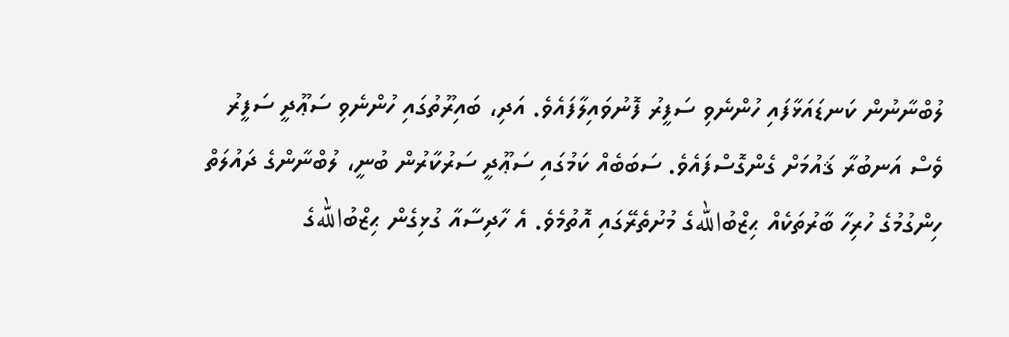ލުބްނާނުން ކަނޑައަޅާފައި ހުންނެވި ސަފީރު ފޮނުވައިލާފައެވެ. އަދި، ބައިރޫތުގައި ހުންނެވި ސަޢޫދީ ސަފީރު ވެސް އަނބުރާ ޤައުމަށް ގެންގޮސްފައެވެ. ސަބަބެއް ކަމުގައި ސަޢޫދީ ސަރުކާރުން ބުނީ، ލުބްނާންގެ ދައުލަތް ހިންގުމުގެ ހުރިހާ ބާރުތަކެއް ޙިޒްބުاللهގެ މުށުތެރޭގައި އޮތުމެވެ. އެ ހާދިސާއާ ގުޅިގެން ޙިޒްބުاللهގެ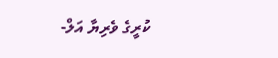ކުރީގެ ވެރިޔާ އަލް-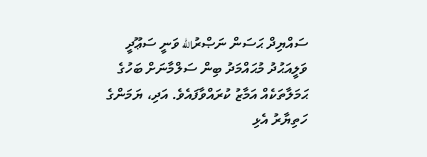ސައްޔިދް ޙަސަން ނަޞްރުالله ވަނީ ސަޢޫދީ ވަލީއަޙުދު މުޙައްމަދު ބިން ސަލްމާނަށް ބަހުގެ ޙަމަލާތަކެއް އަމާޒު ކުރައްވާފައެވެ. އަދި، ޔަމަންގެ ހަތިޔާރު އެޅި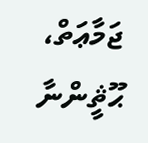ޖަމާޢަތް، ޙޫޘީންނާ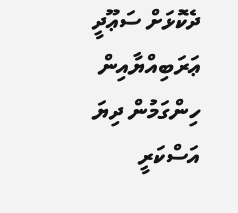ދެކޮޅަށް ސަޢޫދީ ޢަރަބިއްޔާއިން ހިންގަމުން ދިޔަ އަސްކަރީ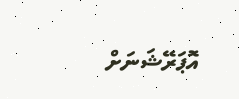އޮޕަރޭޝަނަށް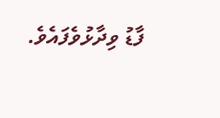ފާޑު ވިދާޅުވެފައެވެ.